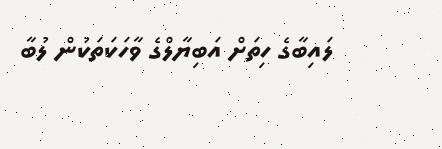ލައިބާގެ ހިތަށް އަބިޔާލްގެ ވާހަކަތަކުން ލުބާ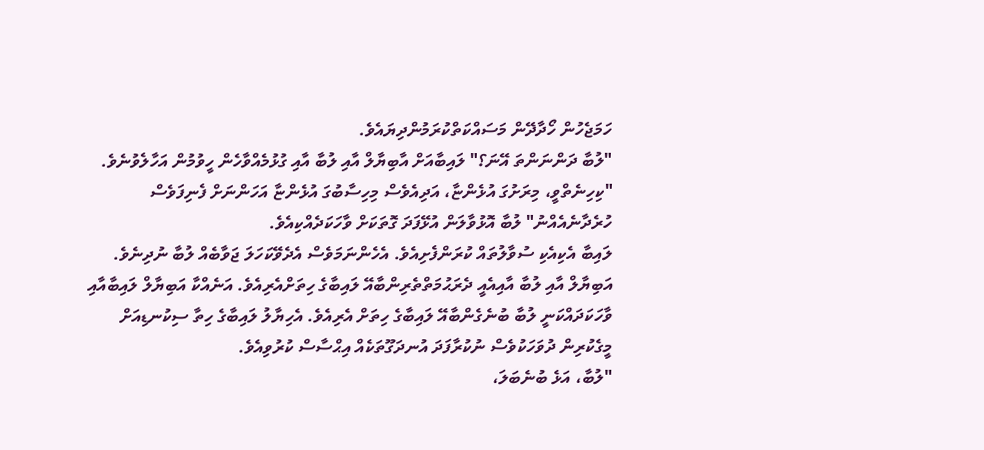ހަމަޖެހުން ހޯދާދޭން މަސައްކަތްކުރަމުންދިޔައެވެ.
"ލުބާ ދަންނަންތަ އޭނަ؟" ލައިބާއަށް އާބިޔާލް އާއި ލުބާ އާއި ގުޅުމެއްވާހެން ހީވުމުން އަހާލެވުނެވެ.
"ކިހިނެތްވީ، މިރަށުގަ އުޅެންޏާ، އަދިއެވެސް މިހިސާބުގަ އުޅެންޏާ އަހަންނަށް ފެނިފަވެސް ހުރެދާނެއެއްނު" ލުބާ އޮޅުވާލަން އުޅޭފަދަ ގޮތަކަށް ވާހަކަދެއްކިއެވެ.
ލައިބާ އެކިއެކި ސުވާލުތައް ކުރަންފެށިއެވެ. އެހެންނަމަވެސް އެދެވޭކަހަލަ ޖަވާބެއް ލުބާ ނުދިނެވެ. އަބިޔާލް އާއި ލުބާ އާއިއެއީ ދެރަޙުމަތްތެރިންބާއޭ ލައިބާގެ ހިތަށްއެރިއެވެ. އަނެއްކާ އަބިޔާލް ލައިބާއާއި ވާހަކަދައްކަނީ ލުބާ ބުނެގެންބާއޭ ލައިބާގެ ހިތަށް އެރިއެވެ. އެހިޔާލު ލައިބާގެ ހިތާ ސިކުނޑިއަށް މީގެކުރިން ދުވަހަކުވެސް ނުކުރާފަދަ އުނދަގޫތަކެއް އިޙްސާސް ކުރުވިއެވެ.
"ލުބާ، އަޅެ ބުނެބަލަ،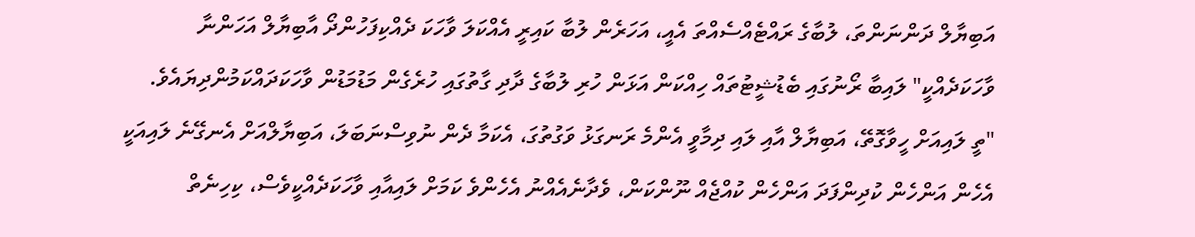އަބިޔާލް ދަންނަންތަ، ލުބާގެ ރައްޓެއްސެއްތަ އެއީ، އަހަރެން ލުބާ ކައިރީ އެއްކަލަ ވާހަކަ ދެއްކިފަހުންދޯ އާބިޔާލް އަހަންނާ ވާހަކަދެއްކީ" ލައިބާ ރޯނުގައި ބެޑުޝީޓުތައް ހިއްކަން އަޅަން ހުރި ލުބާގެ ދާދި ގާތުގައި ހުރެގެން މަޑުމަޑުން ވާހަކަދައްކަމުންދިޔައެވެ.
"ތީ ލައިއަށް ހީވާގޮތޭ، އަބިޔާލް އާއި ލައި ދިމާވީ އެންމެ ރަނގަޅު ވަގުތުގަ، އެކަމާ ދެން ނުވިސްނަބަލަ، އަބިޔާލްއަށް އެނގޭނެ ލައިއަކީ އެހެން އަންހެން ކުދިންފަދަ އަންހެން ކުއްޖެއް ނޫންކަން، ވެދާނެއެއްނު އެހެންވެ ކަމަށް ލައިއާއި ވާހަކަދެއްކީވެސް، ކިހިނެތް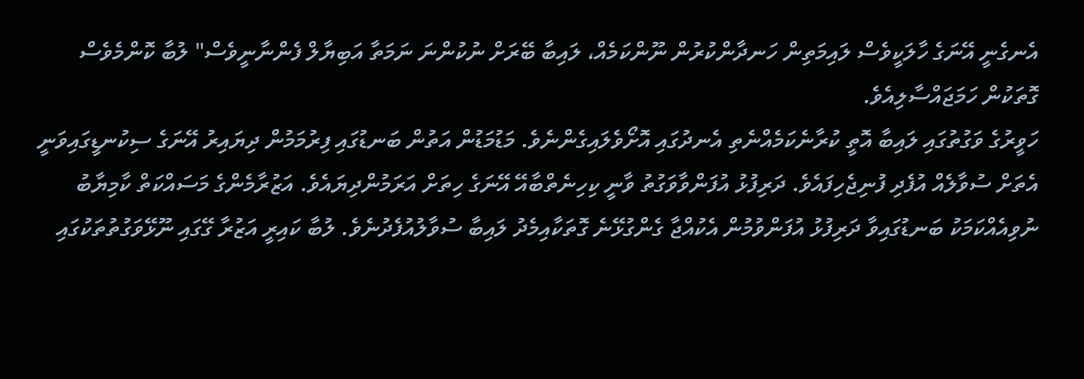އެނގެނީ އޭނަގެ ހާލަކީވެސް ލައިމަތިން ހަނދާންކުރުން ނޫންކަމެއް، ލައިބާ ބޭރަށް ނުކުންނަ ނަމަތާ އަބިޔާލް ފެންނާނީވެސް" ލުބާ ކޮންމެވެސް ގޮތަކުން ހަމަޖައްސާލިއެވެ.
ހަވީރުގެ ވަގުތުގައި ލައިބާ އޮތީ ކުރާނެކަމެއްނެތި އެނދުގައި އޮށޯވެލައިގެންނެވެ. މަޑުމަޑުން އަތުން ބަނޑުގައި ފިރުމަމުން ދިޔައިރު އޭނަގެ ސިކުނޑީގައިވަނީ އެތަށް ސުވާލެއް އުފެދި ފުނިޖެހިފައެވެ. ދަރިފުޅު އުފަންވާވަގުތު ވާނީ ކިހިނެތްބާއޭ އޭނަގެ ހިތަށް އަރަމުންދިޔައެވެ. އަޒުރާމެންގެ މަސައްކަތް ކާމިޔާބު ނުވިއެއްކަމަކު ބަނޑުގައިވާ ދަރިފުޅު އުފަންވުމުން އެކުއްޖާ ގެންގުޅޭނެ ގޮތަކާއިމެދު ލައިބާ ސުވާލުއުފެދުނެވެ. ލުބާ ކައިރީ އަޒުރާ ގޭގައި ނޫޅޭވަގުތުތަކުގައި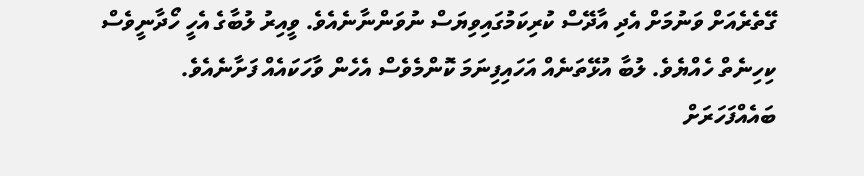ގޭތެރެއަށް ވަނުމަށް އެދި އާދޭސް ކުރިކަމުގައިވިޔަސް ނުވަންނާނެއެވެ. ވީއިރު ލުބާގެ އެހީ ހޯދާނީވެސް ކިހިނެތް ހެއްޔެވެ. ލުބާ އުޅޭތަނެއް އަހައިފިނަމަ ކޮންމެވެސް އެހެން ވާހަކައެއް ފަށާނެއެވެ. ބައެއްފަހަރަށް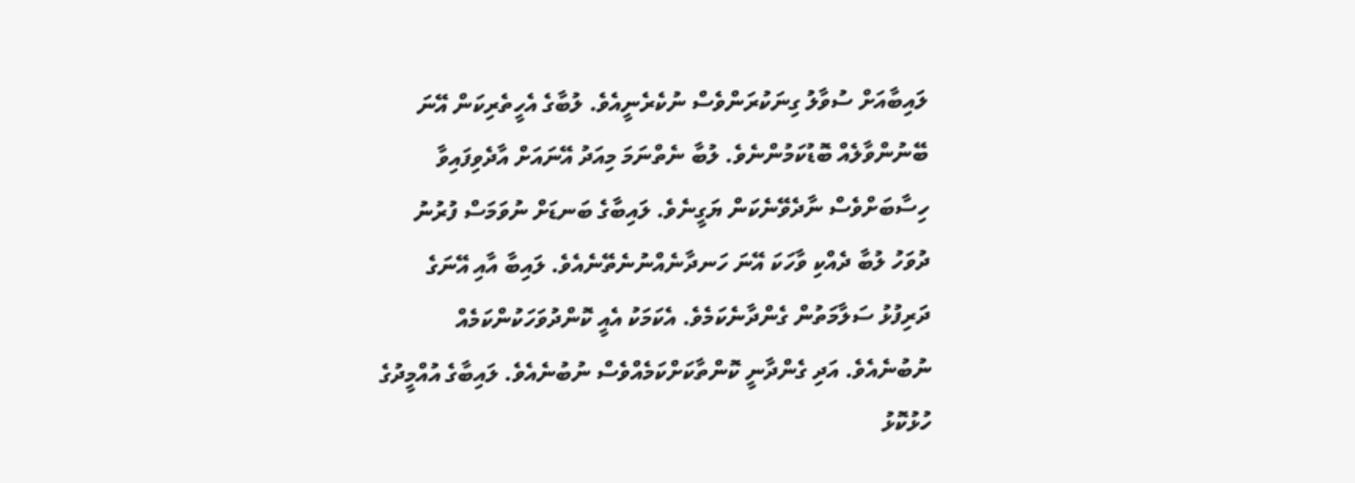ލައިބާއަށް ސުވާލު ގިނަކުރަންވެސް ނުކެރެނީއެވެ. ލުބާގެ އެހީތެރިކަން އޭނަ ބޭނުންވާލެއް ބޮޑުކަމުންނެވެ. ލުބާ ނެތްނަމަ މިއަދު އޭނައަށް އާދެވިފައިވާ ހިސާބަށްވެސް ނާދެވޭނެކަން ޔަގީނެވެ. ލައިބާގެ ބަނޑަށް ނުވަމަސް ފުރުނު ދުވަހު ލުބާ ދެއްކި ވާހަކަ އޭނަ ހަނދާނެއްނުނެތޭނެއެވެ. ލައިބާ އާއި އޭނަގެ ދަރިފުޅު ސަލާމަތުން ގެންދާނެކަމެވެ. އެކަމަކު އެއީ ކޮންދުވަހަކުންކަމެއް ނުބުނެއެވެ. އަދި ގެންދާނީ ކޮންތާކަށްކަމެއްވެސް ނުބުނެއެވެ. ލައިބާގެ އުއްމީދުގެ ހުޅުކޮޅު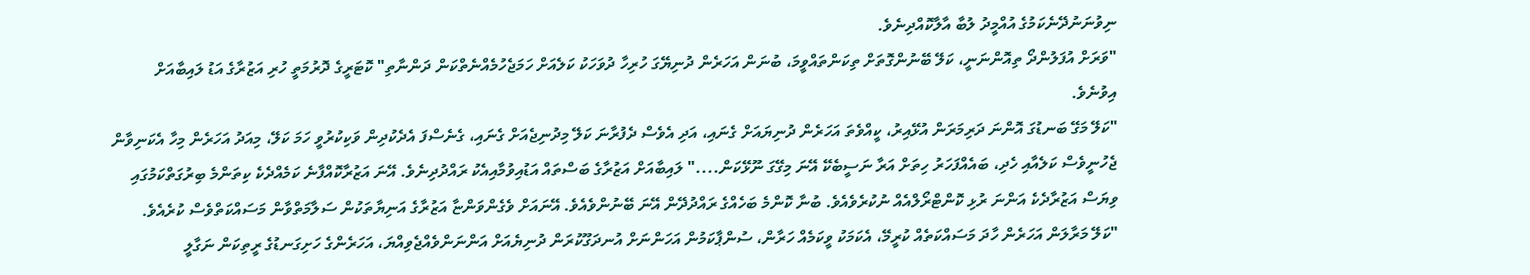ނިވުނަނުދޭނެކަމުގެ އުއްމީދު ލުބާ އާލާކޮއްދިނެވެ.
"ވަރަށް އުފަލުންދޯ ތިއޮންނަނީ، ކަލޭ ބޭނުންގޮތަށް ތިކަންތައްވީމަ، ބުނަން އަހަރެން ދުނިޔޭގަ ހުރިހާ ދުވަހަކު ކަލެއަށް ހަމަޖެހުމެއްނެތްކަން ދަންނާތި" ކޮޓަރީގެ ދޮރުމަތީ ހުރި އަޒުރާގެ އަޑު ލައިބާއަށް އިވުނެވެ.
"ކަލޭ މަގޭ ބަނޑުގަ އޮންނަ ދަރިމަރަން އުޅޭއިރު، ކީއްވެތަ އަހަރެން ދުނިޔައަށް ގެނައި، އަދި އެވެސް ދެފުރާނަ ކަލޭ މިދުނިޖެއަށް ގެނައި، ގެނެސްފަ އެދެކުދިން ވަކިކުރުވީ ހަމަ ކަލޭ، މިއަދު އަހަރެން މިހާ އެކަނިވާން ޖެހުނީވެސް ކަލެއާއި ހެދި، ބައެއްފަހަރު ހިތަށް އަރާ ނަސީބެކޭ އޭނަ މިގޭގަ ނޫޅޭކަން...." ލައިބާއަށް އަޒުރާގެ ބަސްތައް އަޑުއިވުމާއިއެކު ރައްދުދިނެވެ. އޭނަ އަޒުރާކޮއްފާނެ ކަމެއްދެކެ ކިތަންމެ ބިރުގަތްކަމުގައި ވިޔަސް އަޒުރާދެކެ އަންނަ ރުޅި ކޮންޓްރޯލްއެއް ނުކުރެވެއެވެ. ބުނާ ކޮންމެ ބަހެއްގެ ރައްދުދޭން އޭނަ ބޭނުންވެއެވެ. އޭނައަށް ވެގެންވަންޏާ އަޒުރާގެ އަނިޔާތަކުން ސަލާމަތްވާން މަސައްކަތްވެސް ކުރެއެވެ.
"ކަލޭ މަރާލަން އަހަރެން ހާދަ މަސައްކަތެއް ކުރީމޭ، އެކަމަކު ވީކަމެއް ހަރާން، ސުންޕާކަމުން އަހަންނަށް އުނދަގޫކުރަން ދުނިޔެއަށް އަންނަންވެއްޖެވިއްޔަ، އަހަރެންގެ ހަށިގަނޑުގެ ރީތިކަން ނަގާލީ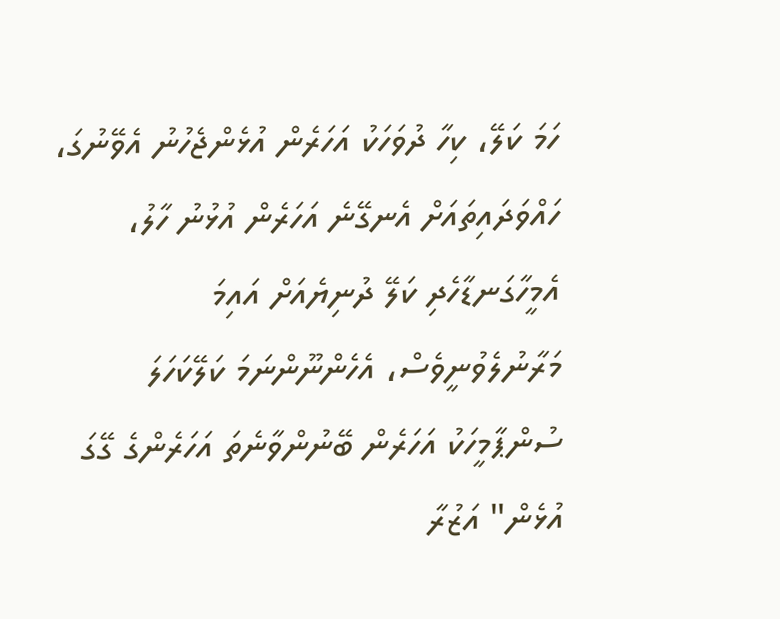ހަމަ ކަލޭ، ކިހާ ދުވަހަކު އަހަރެން އުޅެންޖެހުނު އެވޭނުގަ، ހައްވަދައިތައަށް އެނގޭނެ އަހަރެން އުޅުނު ހާލު، އެމީހާގަނޑާހެދި ކަލޭ ދުނިޔެއަށް އައިމަ މަރާނުލެވުނީވެސް، އެހެންނޫންނަމަ ކަލޭކަހަލަ ސުންޕާމީހަކު އަހަރެން ބޭނުންވާނެތަ އަހަރެންގެ ގޭގަ އުޅެން" އަޒުރާ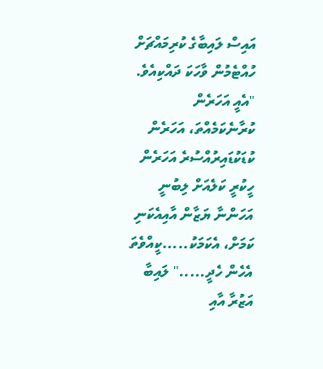އައިސް ލައިބާގެ ކުރިމައްޗަށް ހުއްޓެމުން ވާހަކަ ދައްކިއެވެ.
"އެއީ އަހަރެން ކުރާނެކަމެއްތަ، އަހަރެން ކުޑަކުޑައިރުއްސުރެ އަހަރެން ހީކުރީ ކަލެއަށް ލިބުނީ އަހަންނާ ޔަޒާން އާއިއެކަނި ކަމަށް، އެކަމަކު.....ކީއްވެތަ އެހެން ހެދީ....." ލައިބާ އަޒުރާ އާއި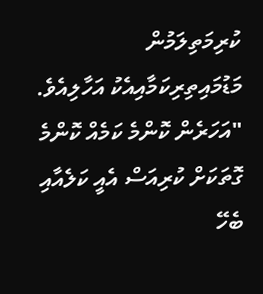ކުރިމަތިލަމުން މަޑުމައިތިރިކަމާއިއެކު އަހާލިއެވެ.
"އަހަރެން ކޮންމެ ކަމެއް ކޮންމެ ގޮތަކަށް ކުރިއަސް އެއީ ކަލެއާއި ބެހޭ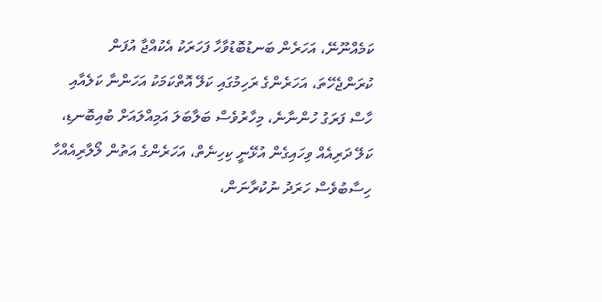ކަމެއްނޫނޭ، އަހަރެން ބަނޑުބޮޑުވާހާ ފަހަރަކު އެކުއްޖާ އުފަން ކުރަންޖެހޭތަ، އަހަރެންގެ ރަހިމުގައި ކަލޭ އޮތްކަމަކު އަހަންނާ ކަލެއާއި ހާސް ފަރަގު ހުންނާނެ، މިހާރުވެސް ބަލާބަލަ އަމިއްލައަށް ބުއިބޮނޑި، ކަލޭ ދަރިއެއް ވިހައިގެން އުޅޭނީ ކިހިނެތް، އަހަރެންގެ އަތުން ލޯލާރިއެއްހާ ހިސާބުވެސް ހަރަދު ނުކުރާނަން،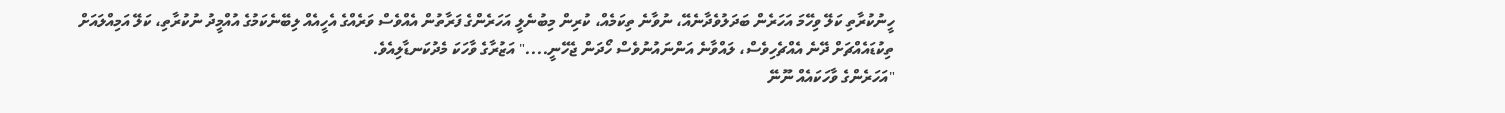ހީނުކުރާތި ކަލޭ ވިހޭމަ އަހަރެން ބަދަލުވެދާނެއޭ، ނުވާނެ ތިކަމެއް، ކުރިން މިބުނެލީ އަހަރެންގެ ފަރާތުން އެއްވެސް ވަރެއްގެ އެހީއެއް ލިބޭނެކަމުގެ އުއްމީދު ނުކުރާތި، ކަލޭ އަމިއްލައަށް ތިކުޑައެއްޗަށް ދޭނެ އެއްޗެހިވެސް، ލައްވާނެ އަންނައުނުވެސް ހޯދަން ޖެހޭނީ...." އަޒުރާގެ ވާހަކަ މެދުކަނޑާލިއެވެ.
"އަހަރެންގެ ވާހަކައެއް ނޫނޭ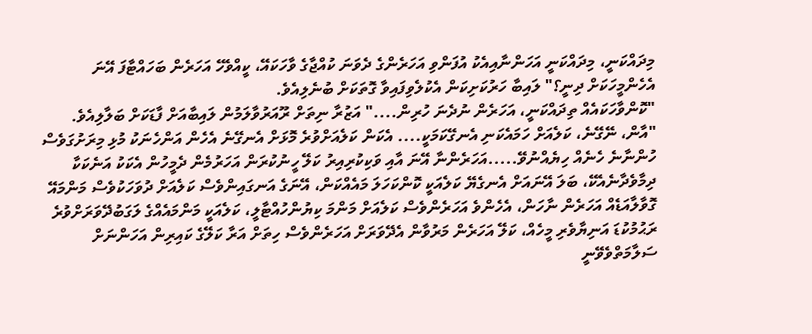މިދައްކަނީ، މިދައްކަނީ އަހަންނާއިއެކު އުފަންވި އަހަރެންގެ ދެވަނަ ކުއްޖާގެ ވާހަކައޭ، ކީއްވެހޭ އަހަރެން ބަހައްޓާފަ އޭނަ އެހެންމީހަކަށް ދިނީ؟" ލައިބާ ހަރުކަށިކަން އެކުލެވިފައިވާ ގޮތަކަށް ބުނެލިއެވެ.
"ކޮންވާހަކައެއް ތިދައްކަނީ، އަހަރެން ނުދެނަ ހުރިން...." އަޒުރާ ނިތަށް ރޫއަރުވާލަމުން ލައިބާއަށް ފާޑަކަށް ބަލާލިއެވެ.
"އާން، ނޭގޭނެ، ކަލެއަށް ހަމައެކަނި އެނގޭކަމަކީ.... އެކަން ކަލެއަށްވުރެ މޮޅަށް އެނގޭނެ އެހެން އަންހެނަކު މުޅި މިރަށުގަވެސް ހުންނާނެ ހެނެއް ހިޔެއްނުވޭ.....އަހަރެންނާ އޭނަ އާއި ވަކިކުރިއިރު ކަލޭ ހީނުކުރަން އަހަރުމެން ދެމީހުން އެކަކު އަނެކަކާ ދިމާވެދާނެއެކޭ، ބަލަ އޭނައަށް އެނގެޔޭ ކަލެއަކީ ކޮންކަހަލަ މައެއްކަން، އޭނަގެ އަނގައިންވެސް ކަލެއަށް ދުވަހަކުވެސް މަންމައޭ ގޮވާލާއަޑެއް އަހަރެން ނާހަން، އެހެންވެ އަހަރެންވެސް ކަލެއަށް މަންމަ ކިޔުންހުއްޓާލީ، ކަލެއަކީ މަންމައެއްގެ ލަގަބުދޭވަރަށްވުރެ ރަޙުމުކުޑަ އަނިޔާވެރި މީހެއް، ކަލޭ އަހަރެން މަރުވާން އެދޭވަރަށް އަހަރެންވެސް ހިތަށް އަރާ ކަލޭގެ ކައިރިން އަހަންނަށް ސަލާމަތްވެވޭނީ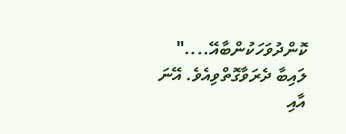ކޮންދުވަހަކުންބާއޭ...." ލައިބާ ދެރަވާގޮތްވިއެވެ. އޭނަ އާއި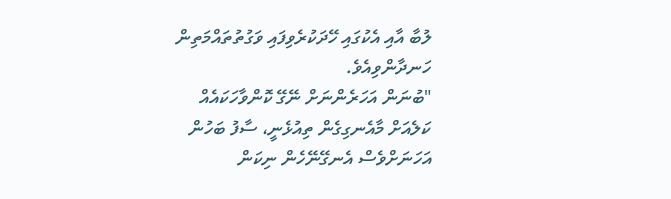ލުބާ އާއި އެކުގައި ހޭދަކުރެވިފައި ވަގުތުތައްމަތިން ހަނދާންވިއެވެ.
"ބުނަން އަހަރެންނަށް ނޭގޭ ކޮންވާހަކައެއް ކަލެއަށް މާއެނގިގެން ތިއުޅެނީ، ސާފު ބަހުން އަހަނަށްވެސް އެނގޭނޭހެން ނިކަން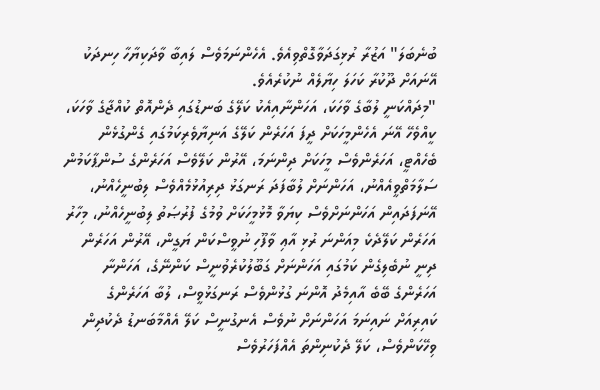ބުނެބަލަ" އަޒުރާ ރުޅިގަދަވާގޮތްވިއެވެ. އެހެންނަމަވެސް ލައިބާ ވާދަކިޔާހާ ހިނދަކު އޭނައަށް ދޫކުރާ ކަހަލަ ހިޔާލެއް ނުކުރެއެވެ.
"މިދައްކަނީ ލުބާގެ ވާހަކަ، އަހަންނާއިއެކު ކަލޭގެ ބަނޑުގައި ދެންއޮތް ކުއްޖާގެ ވާހަކަ، ކީއްވެހޭ އޭނަ އެހެންމީހަކަށް ދީފަ އަހަރެން ކަލޭގެ އަނިޔާވެރިކަމުގައި ގެންގުޅެން ބެހެއްޓީ، އަހަރެންވެސް މީހަކަށް ދިންނަމަ، އޭރުން ކަލޭވެސް އަހަރެންގެ ސުންޕާކަމުން ސަލާމަތްވީއެއްނު، އަހަންނަށް ލުބާފަދަ ރަނގަޅު ދިރިއުޅުމެއްވެސް ލިބުނީހެއްނު، އޭނަފަދައިން އަހަންނަށްވެސް ކިޔަވާ މޮޅުމީހަކަށް ވުމުގެ ފުރުޞަތު ލިބުނީހެއްނު، މިހާރު އަހަރެން ކަލޭދެކެ މިއަންނަ ރުޅި އާޢި ވާފޫހި ނުވީސްކަން ޔަގީން، އޭރުން އަހަރެން ދިނީ ނުބެލިގެން ކަމުގައި އަހަންނަށް ގަބޫލުކުރެވުނީސް ކަންނޭގެ، އަހަންނާ އަހަރެންގެ ބޭބެ އާއިމެދު އޮންނަ ގުޅުންވެސް ރަނގަޅުވީސް، ލުބާ އަހަރެންގެ ކައިރިއަށް ނައިނަމަ އަހަންނަށް ނުވެސް އެނގުނީސް ކަލޭ އެއްމާބަނޑު ދެކުދިން ވިހޭކަންވެސް، ކަލޭ ދެކުނިންތަ އެއްފަހަރުވެސް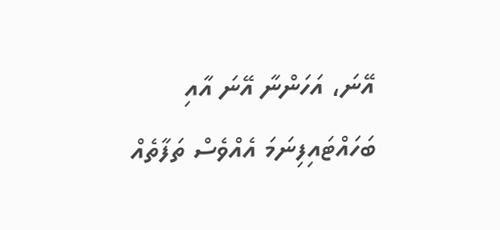އޭނަ، އަހަންނާ އޭނަ އާއި ބަހައްޓައިފިނަމަ އެއްވެސް ތަފާތެއް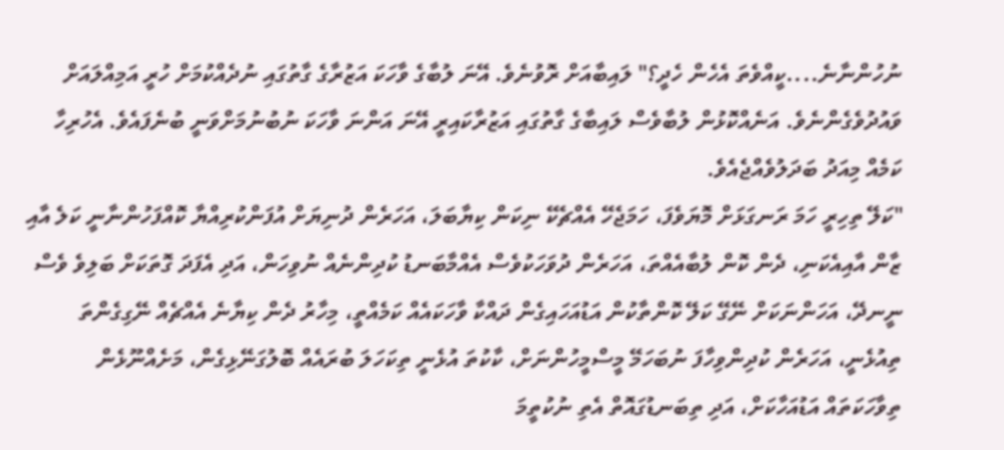ނުހުންނާނެ....ކީއްވެތަ އެހެން ހެދީ؟" ލައިބާއަށް ރޮވުނެވެ. އޭނަ ލުބާގެ ވާހަކަ އަޒުރާގެ ގާތުގައި ނުދެއްކުމަށް ހުރީ އަމިއްލައަށް ވައުދުވެގެންނެވެ. އަނެއްކޮޅުން ލުބާވެސް ލައިބާގެ ގާތުގައި އަޒުރާކައިރީ އޭނަ އަންނަ ވާހަކަ ނުބުނުމަށްވަނީ ބުނެފައެވެ. އެހުރިހާ ކަމެއް މިއަދު ބަދަލުވެއްޖެއެވެ.
"ކަލޭ ތިހިރީ ހަމަ ރަނގަޅަށް މޮޔަވެފަ، ހަމަޖެހޭ އެއްޗެކޭ ނިކަން ކިޔާބަލަ، އަހަރެން ދުނިޔަށް އުފަންކުރިއްޔާ ކޮއްފަހުންނާނީ ކަލެ އާއި ޒާން އާއިއެކަނި، ދެން ކޮން ލުބާއެއްތަ، އަހަރެން ދުވަހަކުވެސް އެއްމާބަނޑު ކުދިންނެއް ނުވިހަން، އަދި އެފަދަ ގޮތަކަށް ބަލިވެ ވެސް ނީނދޭ، އަހަންނަކަށް ނޭގޭ ކަލޭ ކޮންތާކުން އަޑުއަހައިގެން ދައްކާ ވާހަކައެއް ކަމެއްތީ، މިހާރު ދެން ކިޔާނެ އެއްޗެއް ނޭގިގެންތަ ތިއުޅެނީ، އަހަރެން ކުދިންވިހާފަ ނުބަހަމޭ މީސްމީހުންނަށް، ކާކުތަ އުޅެނީ ތިކަހަލަ ބުރައެއް ބޮލުގަނޭޅިގެން، މަށެއްނޫޅެން ތިވާހަކަތައް އަޑުއަހާކަށް، އަދި ތިބަނޑުގައޮތް އެތި ނުކުތީމަ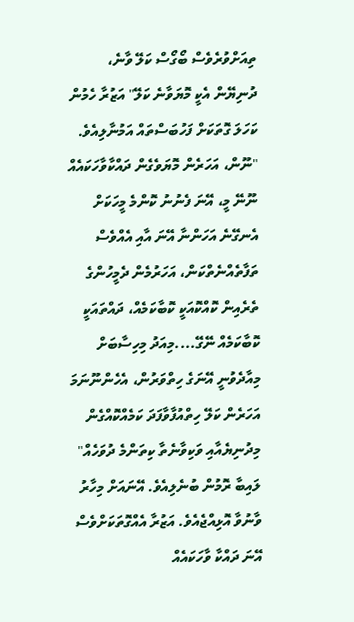ތިއަށްވުރެވެސް ބޯގޯސް ކަލޭ ވާނެ، ދުނިޔޭން އެކީ މޮޔަވާނެ ކަލޭ" އަޒުރާ ހެމުން ކަހަލަ ގޮތަކަށް ފަހުބަސްތައް އަމުނާލިއެވެ.
"ނޫން، އަހަރެން މޮޔަވެގެން ދައްކާވާހަކައެއް ނޫނޭ މީ، އޭނަ ފެނުނު ކޮންމެ މީހަކަށް އެނގޭނެ އަހަންނާ އޭނަ އާއި އެއްވެސް ތަފާތެއްނެތްކަން، އަހަރުމެން ދެމީހުންގެ ތެރެއިން ކޮއްކޮއަކީ ކޮބާކަމެއް، ދައްތައަކީ ކޮބާކަމެއް ނޭގޭ....މިއަދު މިހިސާބަށް މިއާދެވުނީ އޭނަގެ ހިތްވަރުން، އެހެންނޫނަމަ އަހަރެން ކަލޭ ހިތްއުފާވާފަދަ ކަމެއްކޮއްގެން މިދުނިޔެއާއި ވަކިވާނެތާ ކިތަންމެ ދުވަހެއް" ލައިބާ ރޮމުން ބުނެލިއެވެ. އޭނައަށް މިހާރު ވާނުވާ އޮޅިއްޖެއެވެ. އަޒުރާ އެއްގޮތަކަށްވެސް އޭނަ ދައްކާ ވާހަކައެއް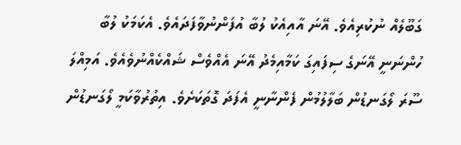ގަބޫލެއް ނުކުރިއެވެ. އޭނަ އާއިއެކު ލުބާ އުފަންނުވާފަދައެވެ. އެކަމަކު ލުބާ ހުންނަނީ އޭނަގެ ސިފައިގަ ކަމާއިމެދު އޭނަ އެއްވެސް ޝައްކެއްނުވެއެވެ. އަމިއްލަ ސޫރަ ލޯގަނޑުން ބަލާލުމުން ފެންނާނީ އެފަދަ ގޮތަކަށެވެ. އިތުރުވާކަމީ ލޯގަނޑުން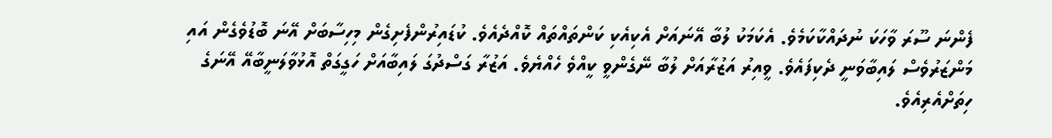ފެންނަ ސޫރަ ވާހަކަ ނުދައްކާކަމެވެ. އެކަމަކު ލުބާ އޭނައަށް އެކިއެކި ކަންތައްތައް ކޮއްދެއެވެ. ކުޑައިރުންފެށިގެން މިހިސާބަށް އޭނަ ބޮޑުވެގެން އައި މަންޒަރުވެސް ލައިބާވަނީ ދެކިފައެވެ. ވީއިރު އަޒުރާއަށް ލުބާ ނޭގެންވީ ކީއްވެ ހެއްޔެވެ. އަޒުރާ ގަސްދުގަ ލައިބާއަށް ހަގީގަތް އޮޅުވާލަނީބާއޭ އޭނަގެ ހިތަށްއެރިއެވެ.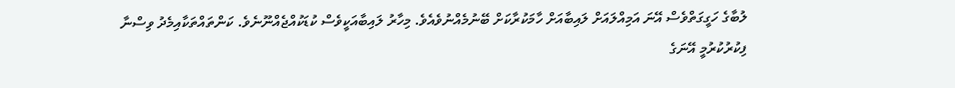ލުބާގެ ހަގީގަތްވެސް އޭނަ އަމިއްލައަށް ލައިބާއަށް ހާމަކުރާކަށް ބޭނުމެއްނުވެއެވެ. މިހާރު ލައިބާއަކީވެސް ކުޑަކުއްޖެއްނޫނެވެ. ކަންތައްތަކާއިމެދު ވިސްނާ ފިކުރުކުރުމީ އޭނަގެ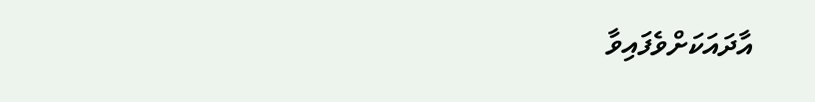އާދައަކަށްވެފައިވާ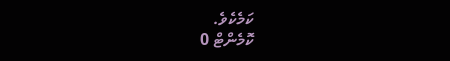ކަމެކެވެ.
ކޮމެންޓް 0